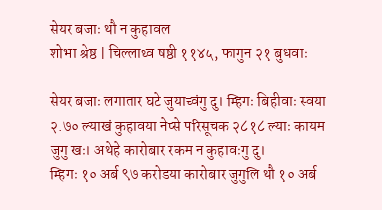सेयर बजाः थौ न कुहावल
शोभा श्रेष्ठ | चिल्लाथ्व षष्ठी ११४५, फागुन २१ बुधवाः

सेयर बजाः लगातार घटे जुयाच्वंगु दु। म्हिगः बिहीवाः स्वया २.७० ल्याखं कुहावया नेप्से परिसूचक २८१८ ल्याः कायम जुगु खः। अथेहे कारोबार रकम न कुहावःगु दु।
म्हिगः १० अर्ब ९७ करोडया कारोबार जुगुलि थौ १० अर्ब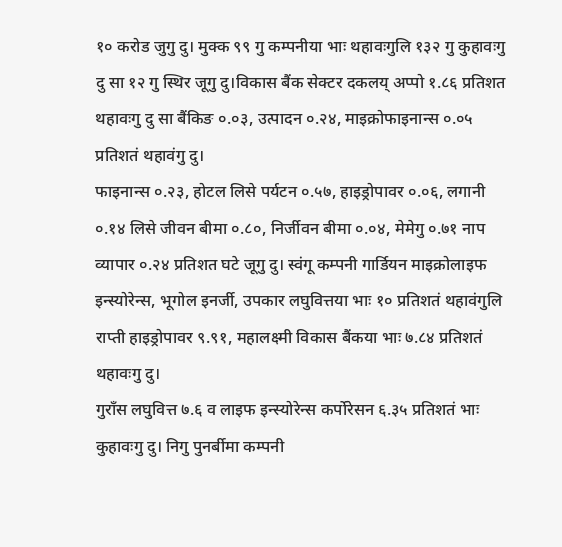१० करोड जुगु दु। मुक्क ९९ गु कम्पनीया भाः थहावःगुलि १३२ गु कुहावःगु दु सा १२ गु स्थिर जूगु दु।विकास बैंक सेक्टर दकलय् अप्पो १.८६ प्रतिशत थहावःगु दु सा बैंकिङ ०.०३, उत्पादन ०.२४, माइक्रोफाइनान्स ०.०५ प्रतिशतं थहावंगु दु।
फाइनान्स ०.२३, होटल लिसे पर्यटन ०.५७, हाइड्रोपावर ०.०६, लगानी ०.१४ लिसे जीवन बीमा ०.८०, निर्जीवन बीमा ०.०४, मेमेगु ०.७१ नाप व्यापार ०.२४ प्रतिशत घटे जूगु दु। स्वंगू कम्पनी गार्डियन माइक्रोलाइफ इन्स्योरेन्स, भूगोल इनर्जी, उपकार लघुवित्तया भाः १० प्रतिशतं थहावंगुलि राप्ती हाइड्रोपावर ९.९१, महालक्ष्मी विकास बैंकया भाः ७.८४ प्रतिशतं थहावःगु दु।
गुराँस लघुवित्त ७.६ व लाइफ इन्स्योरेन्स कर्पोरेसन ६.३५ प्रतिशतं भाः कुहावःगु दु। निगु पुनर्बीमा कम्पनी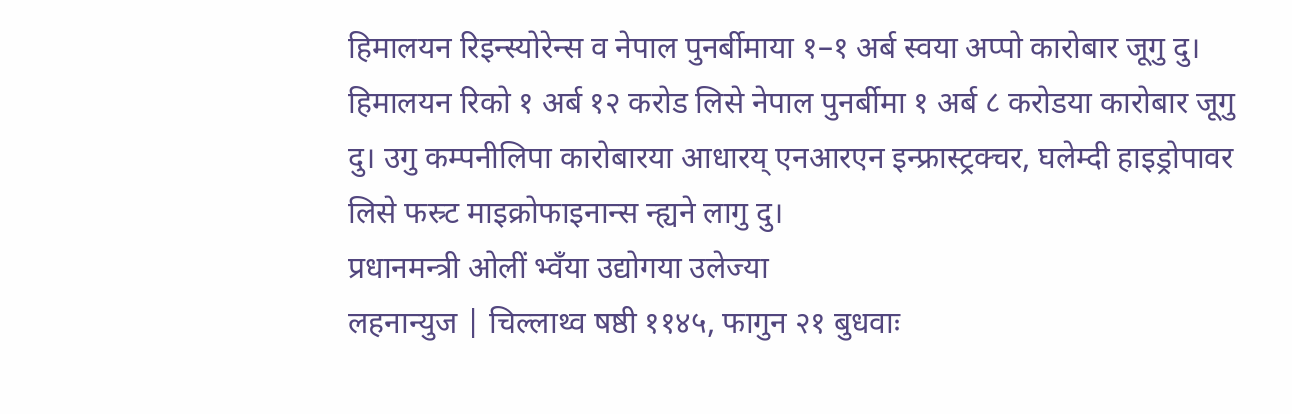हिमालयन रिइन्स्योरेन्स व नेपाल पुनर्बीमाया १–१ अर्ब स्वया अप्पो कारोबार जूगु दु।
हिमालयन रिको १ अर्ब १२ करोड लिसे नेपाल पुनर्बीमा १ अर्ब ८ करोडया कारोबार जूगु दु। उगु कम्पनीलिपा कारोबारया आधारय् एनआरएन इन्फ्रास्ट्रक्चर, घलेम्दी हाइड्रोपावर लिसे फस्र्ट माइक्रोफाइनान्स न्ह्यने लागु दु।
प्रधानमन्त्री ओलीं भ्वँया उद्योगया उलेज्या
लहनान्युज | चिल्लाथ्व षष्ठी ११४५, फागुन २१ बुधवाः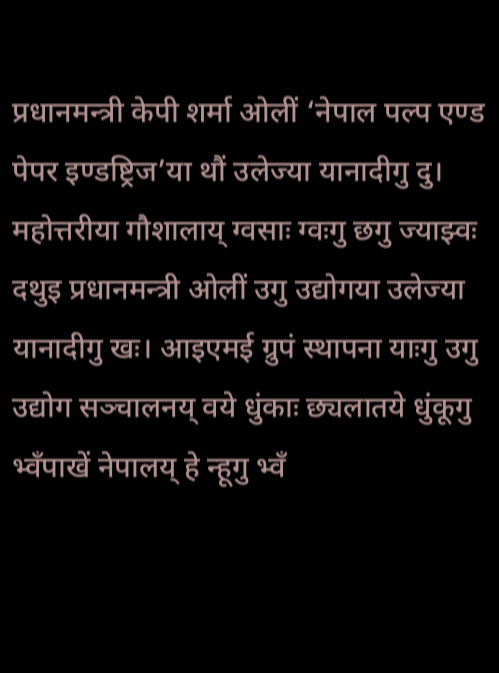प्रधानमन्त्री केपी शर्मा ओलीं ‘नेपाल पल्प एण्ड पेपर इण्डष्ट्रिज’या थौं उलेज्या यानादीगु दु।
महोत्तरीया गौशालाय् ग्वसाः ग्वःगु छगु ज्याझ्वः दथुइ प्रधानमन्त्री ओलीं उगु उद्योगया उलेज्या यानादीगु खः। आइएमई ग्रुपं स्थापना याःगु उगु उद्योग सञ्चालनय् वये धुंकाः छ्यलातये धुंकूगु भ्वँपाखें नेपालय् हे न्हूगु भ्वँ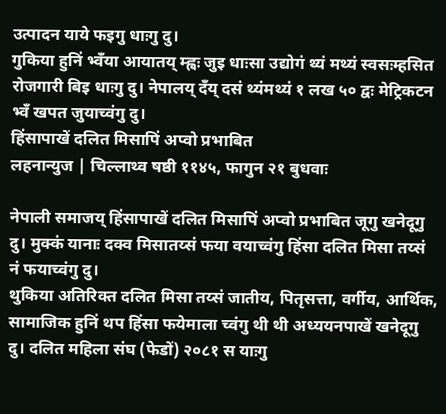उत्पादन याये फइगु धाःगु दु।
गुकिया हुनिं भ्वँया आयातय् म्ह्वः जुइ धाःसा उद्योगं थ्यं मथ्यं स्वसःम्हसित रोजगारी बिइ धाःगु दु। नेपालय् दँय् दसं थ्यंमथ्यं १ लख ५० द्वः मेट्रिकटन भ्वँ खपत जुयाच्वंगु दु।
हिंसापाखें दलित मिसापिं अप्वो प्रभाबित
लहनान्युज | चिल्लाथ्व षष्ठी ११४५, फागुन २१ बुधवाः

नेपाली समाजय् हिंसापाखें दलित मिसापिं अप्वो प्रभाबित जूगु खनेदूगु दु। मुक्कं यानाः दक्व मिसातय्सं फया वयाच्वंगु हिंसा दलित मिसा तय्सं नं फयाच्वंगु दु।
थुकिया अतिरिक्त दलित मिसा तय्सं जातीय, पितृसत्ता, वर्गीय, आर्थिक, सामाजिक हुनिं थप हिंसा फयेमाला च्वंगु थी थी अध्ययनपाखें खनेदूगु दु। दलित महिला संघ (फेडों) २०८१ स याःगु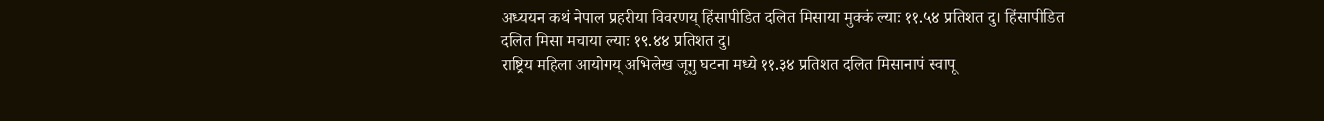अध्ययन कथं नेपाल प्रहरीया विवरणय् हिंसापीडित दलित मिसाया मुक्कं ल्याः ११.५४ प्रतिशत दु। हिंसापीडित दलित मिसा मचाया ल्याः १९.४४ प्रतिशत दु।
राष्ट्रिय महिला आयोगय् अभिलेख जूगु घटना मध्ये ११.३४ प्रतिशत दलित मिसानापं स्वापू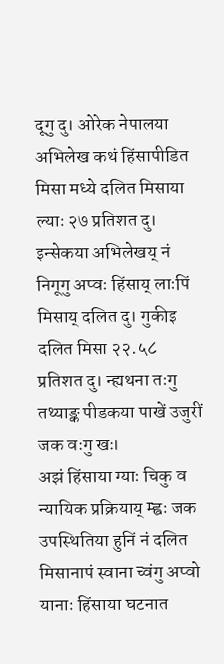दूगु दु। ओरेक नेपालया अभिलेख कथं हिंसापीडित मिसा मध्ये दलित मिसाया ल्याः २७ प्रतिशत दु। इन्सेकया अभिलेखय् नं निगूगु अप्वः हिंसाय् लाःपिं मिसाय् दलित दु। गुकीइ दलित मिसा २२.५८ प्रतिशत दु। न्ह्यथना तःगु तथ्याङ्क पीडकया पाखें उजुरीं जक वःगु खः।
अझं हिंसाया ग्याः चिकु व न्यायिक प्रक्रियाय् म्ह्वः जक उपस्थितिया हुनिं नं दलित मिसानापं स्वाना च्वंगु अप्वो यानाः हिंसाया घटनात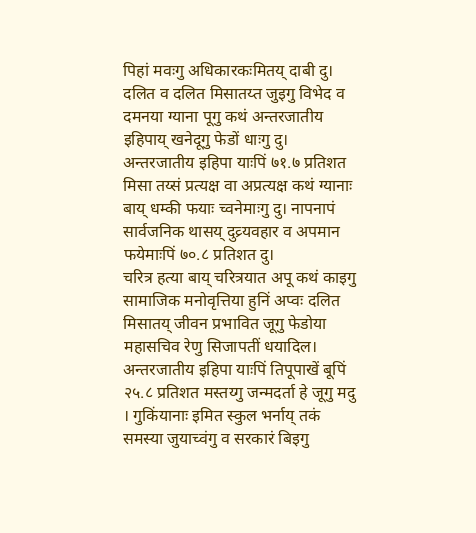पिहां मवःगु अधिकारकःमितय् दाबी दु। दलित व दलित मिसातय्त जुइगु विभेद व दमनया ग्याना पूगु कथं अन्तरजातीय इहिपाय् खनेदूगु फेडों धाःगु दु। अन्तरजातीय इहिपा याःपिं ७१.७ प्रतिशत मिसा तय्सं प्रत्यक्ष वा अप्रत्यक्ष कथं ग्यानाः बाय् धम्की फयाः च्वनेमाःगु दु। नापनापं सार्वजनिक थासय् दुव्र्यवहार व अपमान फयेमाःपिं ७०.८ प्रतिशत दु।
चरित्र हत्या बाय् चरित्रयात अपू कथं काइगु सामाजिक मनोवृत्तिया हुनिं अप्वः दलित मिसातय् जीवन प्रभावित जूगु फेडोया महासचिव रेणु सिजापतीं धयादिल। अन्तरजातीय इहिपा याःपिं तिपूपाखें बूपिं २५.८ प्रतिशत मस्तय्गु जन्मदर्ता हे जूगु मदु । गुकिंयानाः इमित स्कुल भर्नाय् तकं समस्या जुयाच्वंगु व सरकारं बिइगु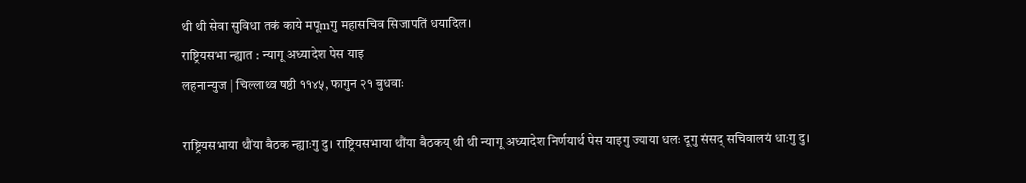थी थी सेवा सुविधा तकं काये मपूmगु महासचिव सिजापतिं धयादिल।
राष्ट्रियसभा न्ह्यात : न्यागू अध्यादेश पेस याइ
लहनान्युज | चिल्लाथ्व षष्ठी ११४५, फागुन २१ बुधवाः

राष्ट्रियसभाया थौंया बैठक न्ह्याःगु दु। राष्ट्रियसभाया थौंया बैठकय् थी थी न्यागू अध्यादेश निर्णयार्थ पेस याइगु ज्याया धलः दूगु संसद् सचिवालयं धाःगु दु।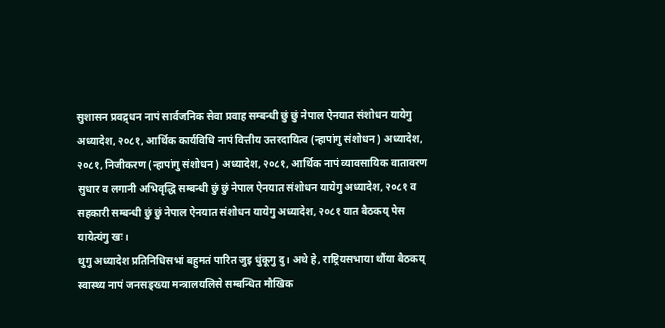सुशासन प्रवद्र्धन नापं सार्वजनिक सेवा प्रवाह सम्बन्धी छुं छुं नेपाल ऐनयात संशोधन यायेगु अध्यादेश, २०८१, आर्थिक कार्यविधि नापं वित्तीय उत्तरदायित्व (न्हापांगु संशोधन) अध्यादेश, २०८१, निजीकरण (न्हापांगु संशोधन) अध्यादेश, २०८१, आर्थिक नापं व्यावसायिक वातावरण सुधार व लगानी अभिवृद्धि सम्बन्धी छुं छुं नेपाल ऐनयात संशोधन यायेगु अध्यादेश, २०८१ व सहकारी सम्बन्धी छुं छुं नेपाल ऐनयात संशोधन यायेगु अध्यादेश, २०८१ यात बैठकय् पेस यायेत्यंगु खः।
थुगु अध्यादेश प्रतिनिधिसभां बहुमतं पारित जुइ धुंकूगु दु। अथे हे, राष्ट्रियसभाया थौंया बैठकय् स्वास्थ्य नापं जनसङ्ख्या मन्त्रालयलिसे सम्बन्धित मौखिक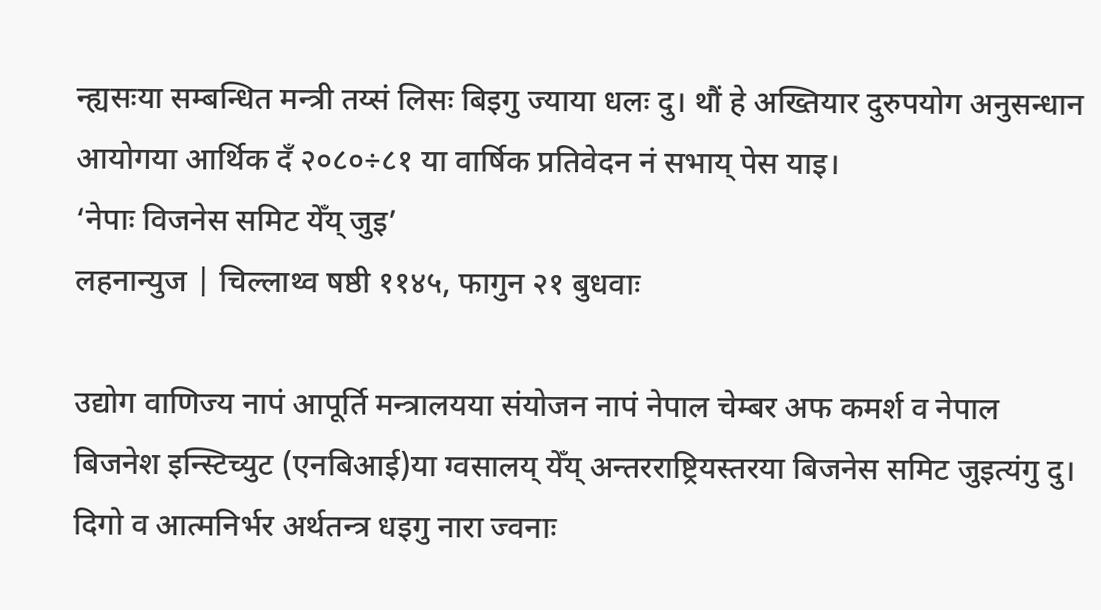न्ह्यसःया सम्बन्धित मन्त्री तय्सं लिसः बिइगु ज्याया धलः दु। थौं हे अख्तियार दुरुपयोग अनुसन्धान आयोगया आर्थिक दँ २०८०÷८१ या वार्षिक प्रतिवेदन नं सभाय् पेस याइ।
‘नेपाः विजनेस समिट येँय् जुइ’
लहनान्युज | चिल्लाथ्व षष्ठी ११४५, फागुन २१ बुधवाः

उद्योग वाणिज्य नापं आपूर्ति मन्त्रालयया संयोजन नापं नेपाल चेम्बर अफ कमर्श व नेपाल बिजनेश इन्स्टिच्युट (एनबिआई)या ग्वसालय् येँय् अन्तरराष्ट्रियस्तरया बिजनेस समिट जुइत्यंगु दु।
दिगो व आत्मनिर्भर अर्थतन्त्र धइगु नारा ज्वनाः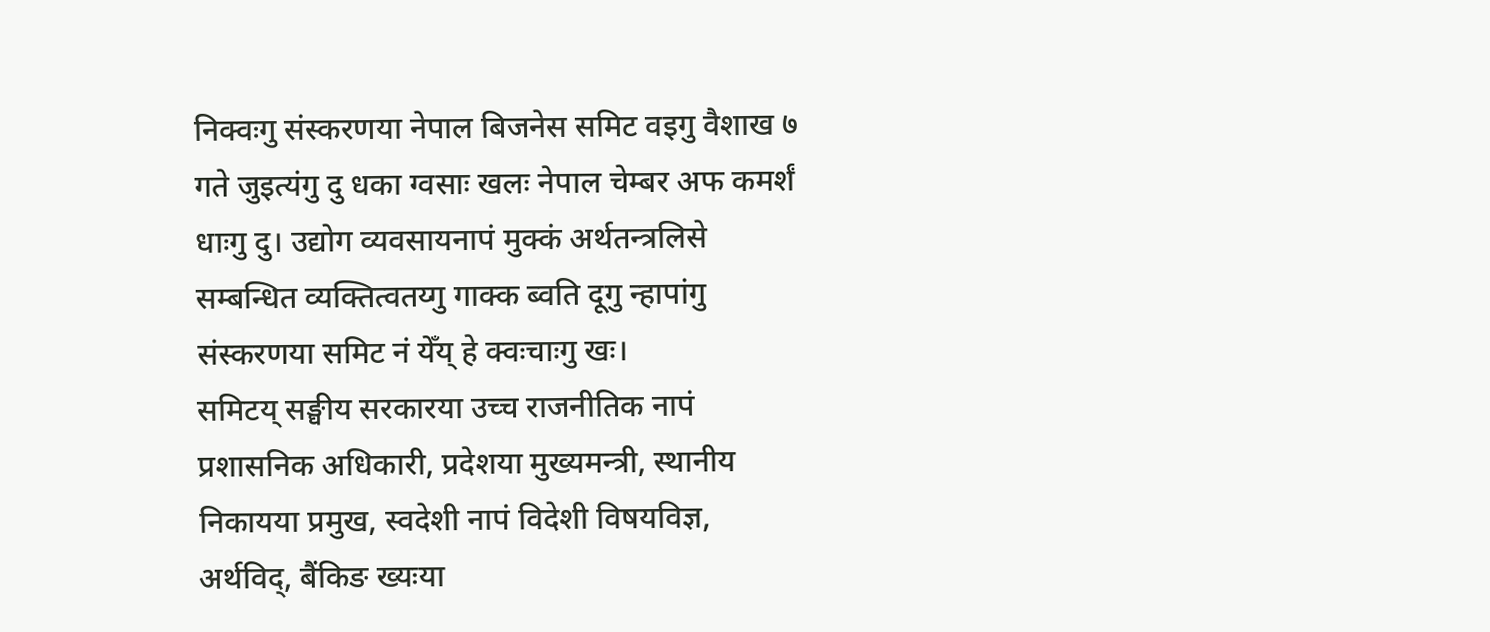निक्वःगु संस्करणया नेपाल बिजनेस समिट वइगु वैशाख ७ गते जुइत्यंगु दु धका ग्वसाः खलः नेपाल चेम्बर अफ कमर्शं धाःगु दु। उद्योग व्यवसायनापं मुक्कं अर्थतन्त्रलिसे सम्बन्धित व्यक्तित्वतय्गु गाक्क ब्वति दूगु न्हापांगु संस्करणया समिट नं येँय् हे क्वःचाःगु खः।
समिटय् सङ्घीय सरकारया उच्च राजनीतिक नापं प्रशासनिक अधिकारी, प्रदेशया मुख्यमन्त्री, स्थानीय निकायया प्रमुख, स्वदेशी नापं विदेशी विषयविज्ञ, अर्थविद्, बैंकिङ ख्यःया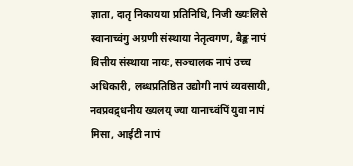ज्ञाता, दातृ निकायया प्रतिनिधि, निजी ख्यःलिसे स्वानाच्वंगु अग्रणी संस्थाया नेतृत्वगण, बैङ्क नापं वित्तीय संस्थाया नायः, सञ्चालक नापं उच्च अधिकारी, लब्धप्रतिष्ठित उद्योगी नापं व्यवसायी, नवप्रवद्र्धनीय ख्यलय् ज्या यानाच्वंपिं युवा नापं मिसा, आईटी नापं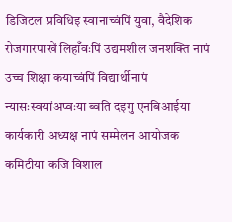डिजिटल प्रविधिइ स्वानाच्वंपिं युवा, वैदेशिक रोजगारपाखें लिहाँवःपिं उद्यमशील जनशक्ति नापं उच्च शिक्षा कयाच्वंपिं विद्यार्थीनापं न्यासःस्वयांअप्वःया ब्वति दइगु एनबिआईया कार्यकारी अध्यक्ष नापं सम्मेलन आयोजक कमिटीया कजि विशाल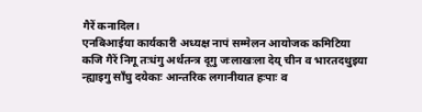गैरें कनादिल।
एनबिआईया कार्यकारी अध्यक्ष नापं सम्मेलन आयोजक कमिटिया कजि गैरें निगू तःधंगु अर्थतन्त्र दूगु जःलाखःला देय् चीन व भारतदथुइया न्ह्याइगु साँघु दयेकाः आन्तरिक लगानीयात हःपाः व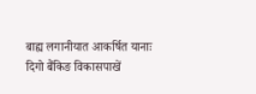बाह्य लगानीयात आकर्षित यानाः दिगो बैंकिङ विकासपाखें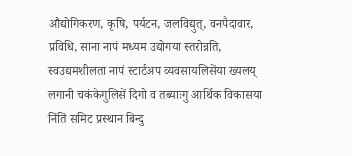औद्योगिकरण, कृषि, पर्यटन, जलविद्युत्, वनपैदावार, प्रविधि, साना नापं मध्यम उद्योगया स्तरोन्नति, स्वउद्यमशीलता नापं स्टार्टअप व्यवसायलिसेंया ख्यलय् लगानी चकंकेगुलिसें दिगो व तब्याःगु आर्थिक विकासया निंतिं समिट प्रस्थान बिन्दु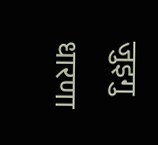जुइगु धारणा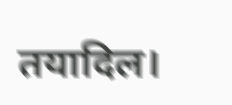तयादिल।